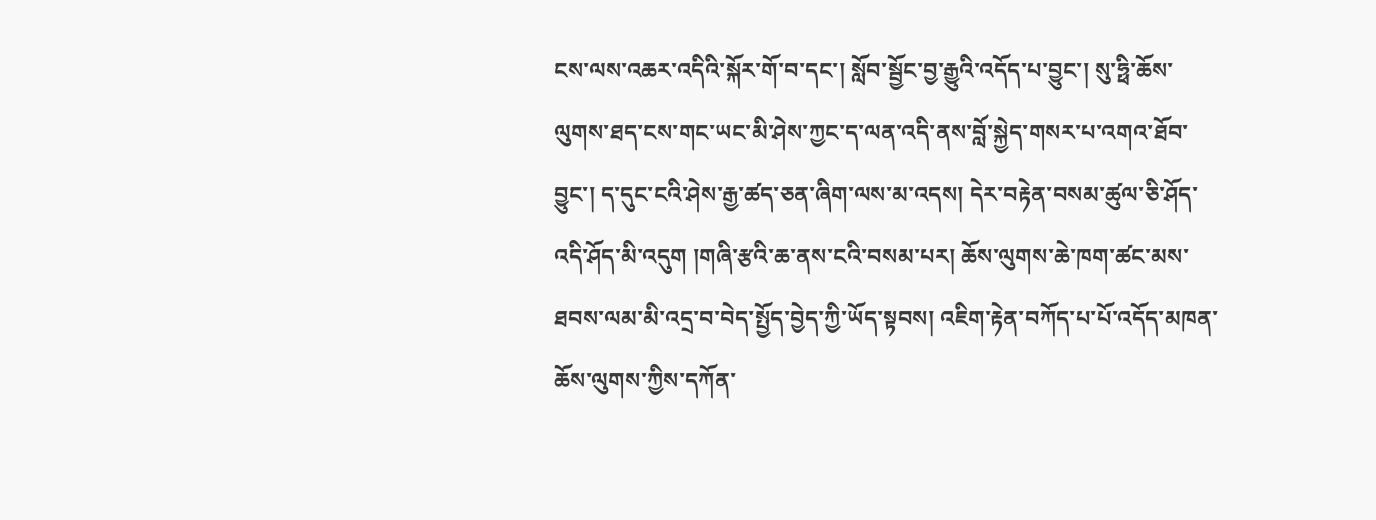ངས་ལས་འཆར་འདིའི་སྐོར་གོ་བ་དང་། སློབ་སྦྱོང་བྱ་རྒྱུའི་འདོད་པ་བྱུང་། སུ་ཧྥི་ཆོས་ལུགས་ཐད་ངས་གང་ཡང་མི་ཤེས་ཀྱང་ད་ལན་འདི་ནས་བློ་སྐྱེད་གསར་པ་འགའ་ཐོབ་བྱུང་། ད་དུང་ངའི་ཤེས་རྒྱ་ཚད་ཅན་ཞིག་ལས་མ་འདས། དེར་བརྟེན་བསམ་ཚུལ་ཅི་ཤོད་འདི་ཤོད་མི་འདུག །གཞི་རྩའི་ཆ་ནས་ངའི་བསམ་པར། ཆོས་ལུགས་ཆེ་ཁག་ཚང་མས་ཐབས་ལམ་མི་འདྲ་བ་བེད་སྤྱོད་བྱེད་ཀྱི་ཡོད་སྟབས། འཇིག་རྟེན་བཀོད་པ་པོ་འདོད་མཁན་ཆོས་ལུགས་ཀྱིས་དཀོན་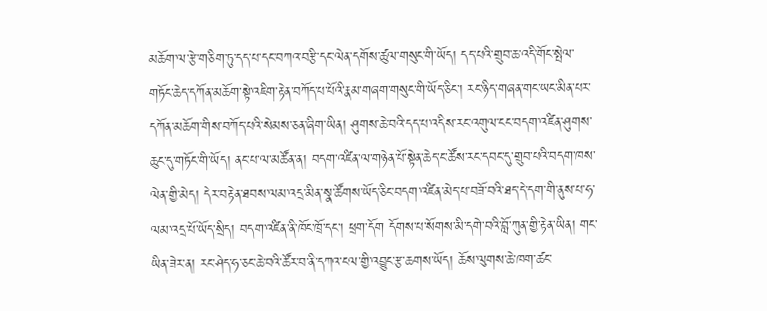མཆོག་ལ་རྩེ་གཅིག་ཏུ་དད་པ་དང་བཀའ་བརྩི་དང་ལེན་དགོས་ཚུལ་གསུང་གི་ཡོད། དད་པའི་གྲུབ་ཆ་འདི་གོང་སྤེལ་གཏོང་ཆེད་དཀོན་མཆོག་སྟེ་འཇིག་རྟེན་བཀོད་པ་པོའི་རྣམ་གཞག་གསུང་གི་ཡོད་ཅིང་། རང་ཉིད་གཞན་གང་ཡང་མིན་པར་དཀོན་མཆོག་གིས་བཀོད་པའི་སེམས་ཅན་ཞིག་ཡིན། ཤུགས་ཆེ་བའི་དད་པ་འདིས་རང་འགུལ་ངང་བདག་འཛིན་ཤུགས་ཆུང་དུ་གཏོང་གི་ཡོད། ནང་པ་ལ་མཚོན་ན། བདག་འཛིན་ལ་གཉེན་པོ་སྟེན་ཆེད་ང་ཚོས་རང་དབང་དུ་གྲུབ་པའི་བདག་ཁས་ལེན་གྱི་མེད། དེར་བརྟེན་ཐབས་ལམ་འདྲ་མིན་སྣ་ཚོགས་ཡོད་ཅིང་བདག་འཛིན་མེད་པ་བཟོ་བའི་ཐད་དེ་དག་གི་ནུས་པ་ཧ་ལམ་འདྲ་པོ་ཡོད་སྲིད། བདག་འཛིན་ནི་ཁོང་ཁྲོ་དང་། ཕྲག་དོག དོགས་པ་སོགས་མི་དགེ་བའི་བློ་ཀུན་གྱི་རྟེན་ཡིན། གང་ཡིན་ཟེར་ན། རང་ཤེད་ཧ་ཅང་ཆེ་བའི་ཚོར་བ་ནི་དཀའ་ངལ་གྱི་འབྱུང་རྩ་ཆགས་ཡོད། ཆོས་ལུགས་ཆེ་ཁག་ཚང་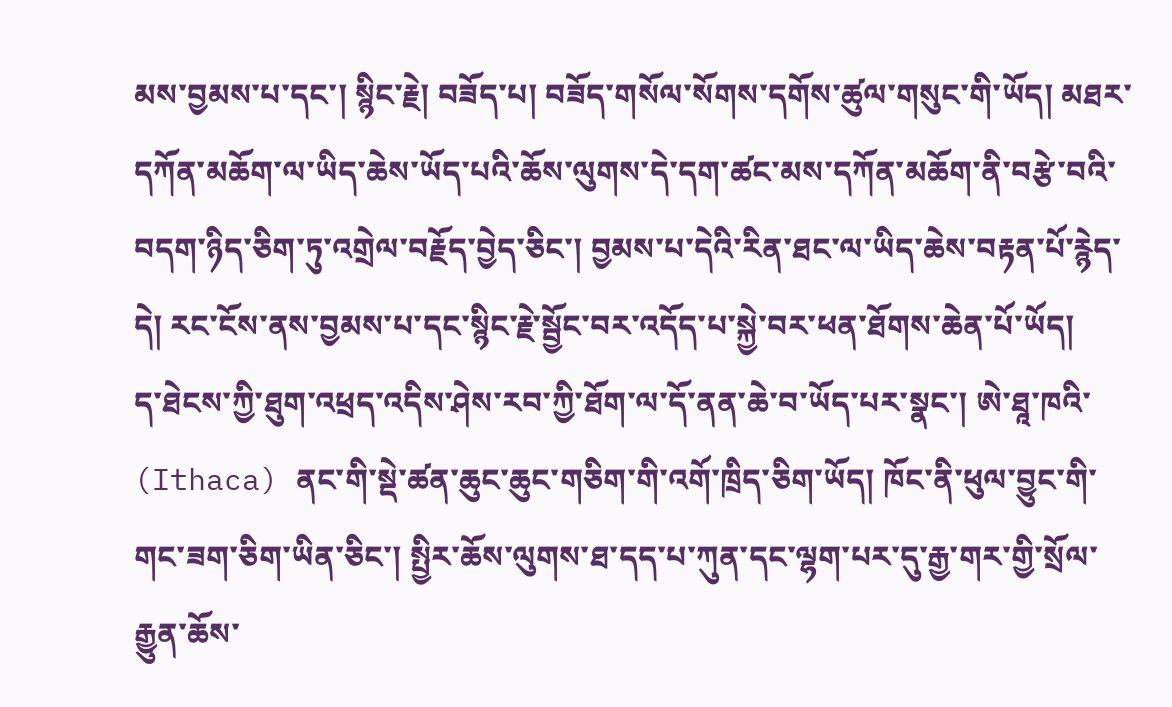མས་བྱམས་པ་དང་། སྙིང་རྗེ། བཟོད་པ། བཟོད་གསོལ་སོགས་དགོས་ཚུལ་གསུང་གི་ཡོད། མཐར་དཀོན་མཆོག་ལ་ཡིད་ཆེས་ཡོད་པའི་ཆོས་ལུགས་དེ་དག་ཚང་མས་དཀོན་མཆོག་ནི་བརྩེ་བའི་བདག་ཉིད་ཅིག་ཏུ་འགྲེལ་བརྗོད་བྱེད་ཅིང་། བྱམས་པ་དེའི་རིན་ཐང་ལ་ཡིད་ཆེས་བརྟན་པོ་རྙེད་དེ། རང་ངོས་ནས་བྱམས་པ་དང་སྙིང་རྗེ་སྦྱོང་བར་འདོད་པ་སྐྱེ་བར་ཕན་ཐོགས་ཆེན་པོ་ཡོད།
ད་ཐེངས་ཀྱི་ཐུག་འཕྲད་འདིས་ཤེས་རབ་ཀྱི་ཐོག་ལ་དོ་ནན་ཆེ་བ་ཡོད་པར་སྣང་། ཨེ་ཐཱ་ཁའི་ (Ithaca) ནང་གི་སྡེ་ཚན་ཆུང་ཆུང་གཅིག་གི་འགོ་ཁྲིད་ཅིག་ཡོད། ཁོང་ནི་ཕུལ་བྱུང་གི་གང་ཟག་ཅིག་ཡིན་ཅིང་། སྤྱིར་ཆོས་ལུགས་ཐ་དད་པ་ཀུན་དང་ལྷག་པར་དུ་རྒྱ་གར་གྱི་སྲོལ་རྒྱུན་ཆོས་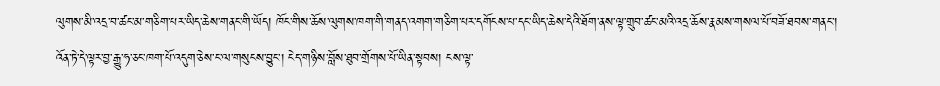ལུགས་མི་འདྲ་བ་ཚང་མ་གཅིག་པར་ཡིད་ཆེས་གནང་གི་ཡོད། ཁོང་གིས་ཆོས་ལུགས་ཁག་གི་གནད་འགག་གཅིག་པར་དགོངས་པ་དང་ཡིད་ཆེས་དེའི་ཐོག་ནས་ལྟ་གྲུབ་ཚང་མའི་འདྲ་ཆོས་རྣམས་གསལ་པོ་བཟོ་ཐབས་གནང་། འོན་ཏེ་དེ་ལྟར་བྱ་རྒྱུ་ཧ་ཅང་ཁག་པོ་འདུག་ཅེས་ང་ལ་གསུངས་བྱུང་། ངེད་གཉིས་བློས་ཐུབ་གྲོགས་པོ་ཡིན་སྟབས། ངས་ལྟ་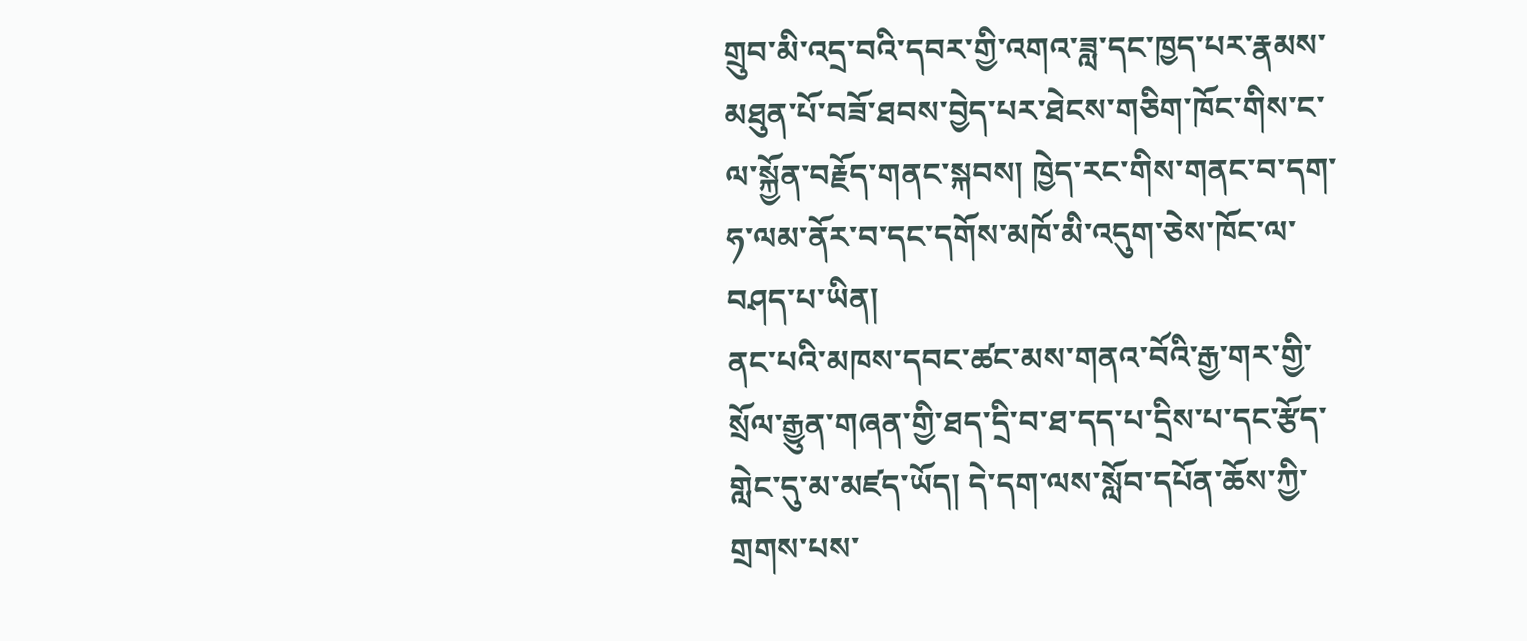གྲུབ་མི་འདྲ་བའི་དབར་གྱི་འགའ་ཟླ་དང་ཁྱད་པར་རྣམས་མཐུན་པོ་བཟོ་ཐབས་བྱེད་པར་ཐེངས་གཅིག་ཁོང་གིས་ང་ལ་སྐྱོན་བརྗོད་གནང་སྐབས། ཁྱེད་རང་གིས་གནང་བ་དག་ཧ་ལམ་ནོར་བ་དང་དགོས་མཁོ་མི་འདུག་ཅེས་ཁོང་ལ་བཤད་པ་ཡིན།
ནང་པའི་མཁས་དབང་ཚང་མས་གནའ་བོའི་རྒྱ་གར་གྱི་སྲོལ་རྒྱུན་གཞན་གྱི་ཐད་དྲི་བ་ཐ་དད་པ་དྲིས་པ་དང་རྩོད་གླེང་དུ་མ་མཛད་ཡོད། དེ་དག་ལས་སློབ་དཔོན་ཆོས་ཀྱི་གྲགས་པས་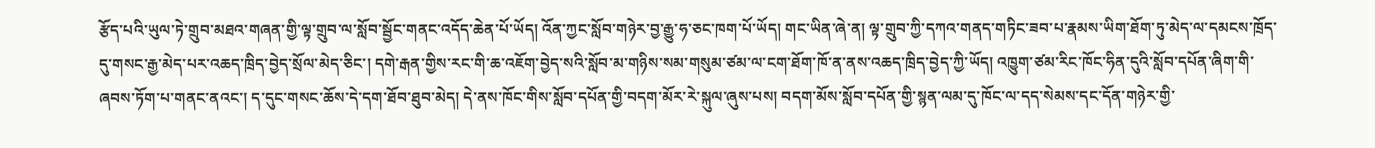རྩོད་པའི་ཡུལ་ཏེ་གྲུབ་མཐའ་གཞན་གྱི་ལྟ་གྲུབ་ལ་སློབ་སྦྱོང་གནང་འདོད་ཆེན་པོ་ཡོད། འོན་ཀྱང་སློབ་གཉེར་བྱ་རྒྱུ་ཧ་ཅང་ཁག་པོ་ཡོད། གང་ཡིན་ཞེ་ན། ལྟ་གྲུབ་ཀྱི་དཀའ་གནད་གཏིང་ཟབ་པ་རྣམས་ཡིག་ཐོག་ཏུ་མེད་ལ་དམངས་ཁྲོད་དུ་གསང་རྒྱ་མེད་པར་འཆད་ཁྲིད་བྱེད་སྲོལ་མེད་ཅིང་། དགེ་རྒན་གྱིས་རང་གི་ཆ་འཇོག་བྱེད་སའི་སློབ་མ་གཉིས་སམ་གསུམ་ཙམ་ལ་ངག་ཐོག་ཁོ་ན་ནས་འཆད་ཁྲིད་བྱེད་ཀྱི་ཡོད། འཁྱུག་ཙམ་རིང་ཁོང་ཧིན་དུའི་སློབ་དཔོན་ཞིག་གི་ཞབས་ཏོག་པ་གནང་ནའང་། ད་དུང་གསང་ཆོས་དེ་དག་ཐོབ་ཐུབ་མེད། དེ་ནས་ཁོང་གིས་སློབ་དཔོན་གྱི་བདག་མོར་རེ་སྐུལ་ཞུས་པས། བདག་མོས་སློབ་དཔོན་གྱི་སྙན་ལམ་དུ་ཁོང་ལ་དད་སེམས་དང་དོན་གཉེར་གྱི་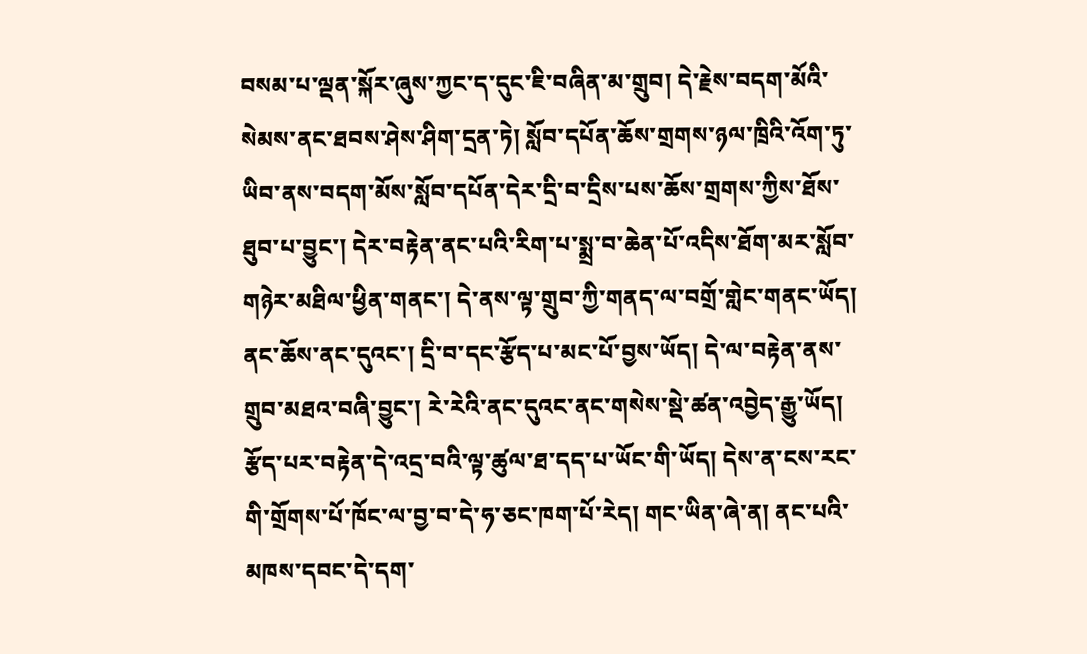བསམ་པ་ལྡན་སྐོར་ཞུས་ཀྱང་ད་དུང་ཇི་བཞིན་མ་གྲུབ། དེ་རྗེས་བདག་མོའི་སེམས་ནང་ཐབས་ཤེས་ཤིག་དྲན་ཏེ། སློབ་དཔོན་ཆོས་གྲགས་ཉལ་ཁྲིའི་འོག་ཏུ་ཡིབ་ནས་བདག་མོས་སློབ་དཔོན་དེར་དྲི་བ་དྲིས་པས་ཆོས་གྲགས་ཀྱིས་ཐོས་ཐུབ་པ་བྱུང་། དེར་བརྟེན་ནང་པའི་རིག་པ་སྨྲ་བ་ཆེན་པོ་འདིས་ཐོག་མར་སློབ་གཉེར་མཐིལ་ཕྱིན་གནང་། དེ་ནས་ལྟ་གྲུབ་ཀྱི་གནད་ལ་བགྲོ་གླེང་གནང་ཡོད། ནང་ཆོས་ནང་དུའང་། དྲི་བ་དང་རྩོད་པ་མང་པོ་བྱས་ཡོད། དེ་ལ་བརྟེན་ནས་གྲུབ་མཐའ་བཞི་བྱུང་། རེ་རེའི་ནང་དུའང་ནང་གསེས་སྡེ་ཚན་འབྱེད་རྒྱུ་ཡོད། རྩོད་པར་བརྟེན་དེ་འདྲ་བའི་ལྟ་ཚུལ་ཐ་དད་པ་ཡོང་གི་ཡོད། དེས་ན་ངས་རང་གི་གྲོགས་པོ་ཁོང་ལ་བྱ་བ་དེ་ཧ་ཅང་ཁག་པོ་རེད། གང་ཡིན་ཞེ་ན། ནང་པའི་མཁས་དབང་དེ་དག་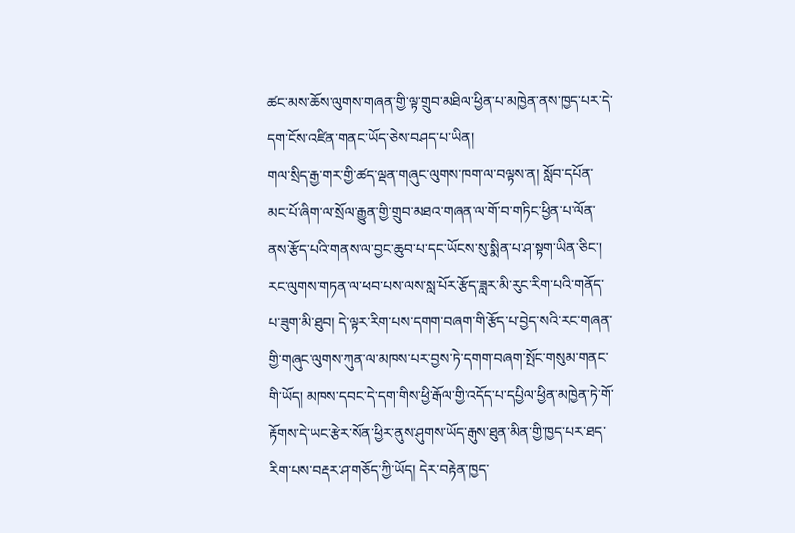ཚང་མས་ཆོས་ལུགས་གཞན་གྱི་ལྟ་གྲུབ་མཐིལ་ཕྱིན་པ་མཁྱེན་ནས་ཁྱད་པར་དེ་དག་ངོས་འཛིན་གནང་ཡོད་ཅེས་བཤད་པ་ཡིན།
གལ་སྲིད་རྒྱ་གར་གྱི་ཚད་ལྡན་གཞུང་ལུགས་ཁག་ལ་བལྟས་ན། སློབ་དཔོན་མང་པོ་ཞིག་ལ་སྲོལ་རྒྱུན་གྱི་གྲུབ་མཐའ་གཞན་ལ་གོ་བ་གཏིང་ཕྱིན་པ་ལོན་ནས་རྩོད་པའི་གནས་ལ་བྱང་ཆུབ་པ་དང་ཡོངས་སུ་སྨིན་པ་ཤ་སྟག་ཡིན་ཅིང་། རང་ལུགས་གཏན་ལ་ཕབ་པས་ལས་སླ་པོར་རྩོད་ཟླར་མི་རུང་རིག་པའི་གནོད་པ་ཟུག་མི་ཐུབ། དེ་ལྟར་རིག་པས་དགག་བཞག་གི་རྩོད་པ་བྱེད་སའི་རང་གཞན་གྱི་གཞུང་ལུགས་ཀུན་ལ་མཁས་པར་བྱས་ཏེ་དགག་བཞག་སྤོང་གསུམ་གནང་གི་ཡོད། མཁས་དབང་དེ་དག་གིས་ཕྱི་རྒོལ་གྱི་འདོད་པ་དཔྱིལ་ཕྱིན་མཁྱེན་ཏེ་གོ་རྟོགས་དེ་ཡང་རྩེར་སོན་ཕྱིར་ནུས་ཤུགས་ཡོད་རྒུས་ཐུན་མིན་གྱི་ཁྱད་པར་ཐད་རིག་པས་བརྡར་ཤ་གཅོད་ཀྱི་ཡོད། དེར་བརྟེན་ཁྱད་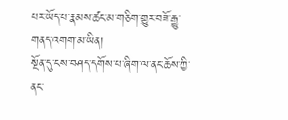པར་ཡོད་པ་རྣམས་ཚང་མ་གཅིག་གྱུར་བཟོ་རྒྱུ་གནད་འགག་མ་ཡིན།
སྔོན་དུ་ངས་བཤད་དགོས་པ་ཞིག་ལ་ནང་ཆོས་ཀྱི་ནང་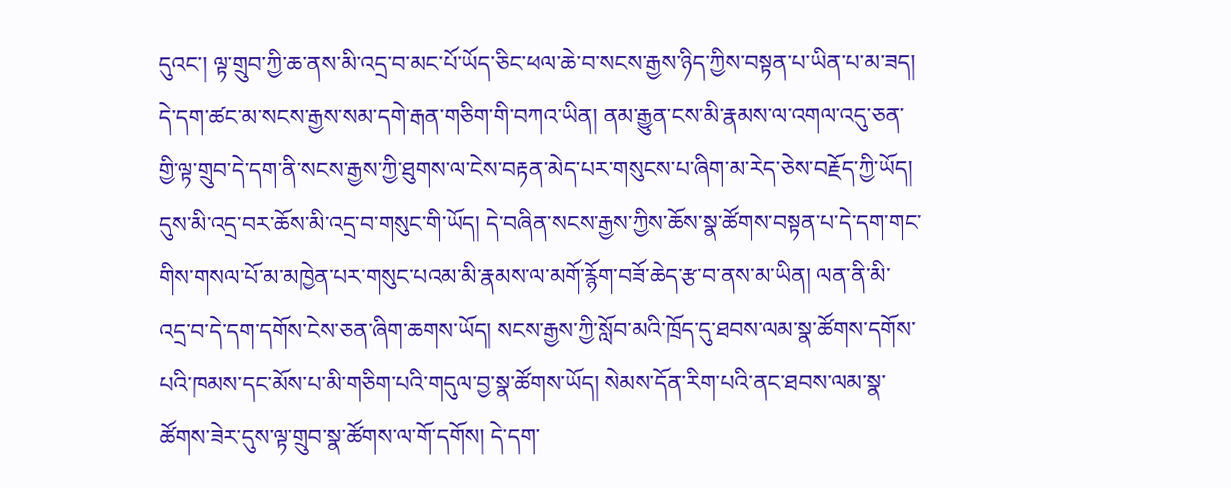དུའང་། ལྟ་གྲུབ་ཀྱི་ཆ་ནས་མི་འདྲ་བ་མང་པོ་ཡོད་ཅིང་ཕལ་ཆེ་བ་སངས་རྒྱས་ཉིད་ཀྱིས་བསྟན་པ་ཡིན་པ་མ་ཟད། དེ་དག་ཚང་མ་སངས་རྒྱས་སམ་དགེ་རྒན་གཅིག་གི་བཀའ་ཡིན། ནམ་རྒྱུན་ངས་མི་རྣམས་ལ་འགལ་འདུ་ཅན་གྱི་ལྟ་གྲུབ་དེ་དག་ནི་སངས་རྒྱས་ཀྱི་ཐུགས་ལ་ངེས་བརྟན་མེད་པར་གསུངས་པ་ཞིག་མ་རེད་ཅེས་བརྗོད་ཀྱི་ཡོད། དུས་མི་འདྲ་བར་ཆོས་མི་འདྲ་བ་གསུང་གི་ཡོད། དེ་བཞིན་སངས་རྒྱས་ཀྱིས་ཆོས་སྣ་ཚོགས་བསྟན་པ་དེ་དག་གང་གིས་གསལ་པོ་མ་མཁྱེན་པར་གསུང་པའམ་མི་རྣམས་ལ་མགོ་རྙོག་བཟོ་ཆེད་རྩ་བ་ནས་མ་ཡིན། ལན་ནི་མི་འདྲ་བ་དེ་དག་དགོས་ངེས་ཅན་ཞིག་ཆགས་ཡོད། སངས་རྒྱས་ཀྱི་སློབ་མའི་ཁྲོད་དུ་ཐབས་ལམ་སྣ་ཚོགས་དགོས་པའི་ཁམས་དང་མོས་པ་མི་གཅིག་པའི་གདུལ་བྱ་སྣ་ཚོགས་ཡོད། སེམས་དོན་རིག་པའི་ནང་ཐབས་ལམ་སྣ་ཚོགས་ཟེར་དུས་ལྟ་གྲུབ་སྣ་ཚོགས་ལ་གོ་དགོས། དེ་དག་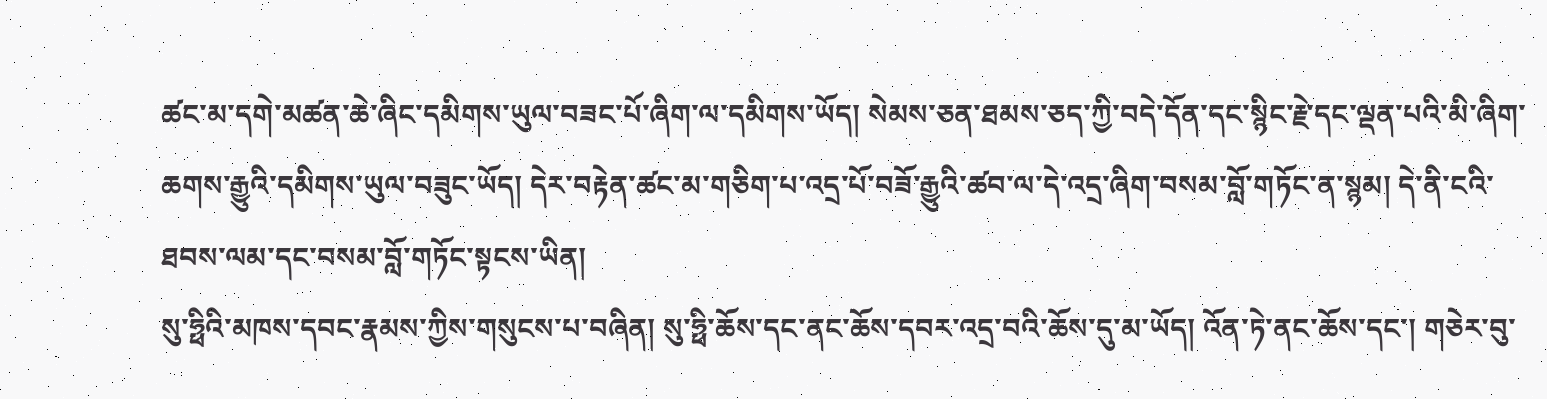ཚང་མ་དགེ་མཚན་ཆེ་ཞིང་དམིགས་ཡུལ་བཟང་པོ་ཞིག་ལ་དམིགས་ཡོད། སེམས་ཅན་ཐམས་ཅད་ཀྱི་བདེ་དོན་དང་སྙིང་རྗེ་དང་ལྡན་པའི་མི་ཞིག་ཆགས་རྒྱུའི་དམིགས་ཡུལ་བཟུང་ཡོད། དེར་བརྟེན་ཚང་མ་གཅིག་པ་འདྲ་པོ་བཟོ་རྒྱུའི་ཚབ་ལ་དེ་འདྲ་ཞིག་བསམ་བློ་གཏོང་ན་སྙམ། དེ་ནི་ངའི་ཐབས་ལམ་དང་བསམ་བློ་གཏོང་སྟངས་ཡིན།
སུ་ཧྥིའི་མཁས་དབང་རྣམས་ཀྱིས་གསུངས་པ་བཞིན། སུ་ཧྥི་ཆོས་དང་ནང་ཆོས་དབར་འདྲ་བའི་ཆོས་དུ་མ་ཡོད། འོན་ཏེ་ནང་ཆོས་དང་། གཅེར་བུ་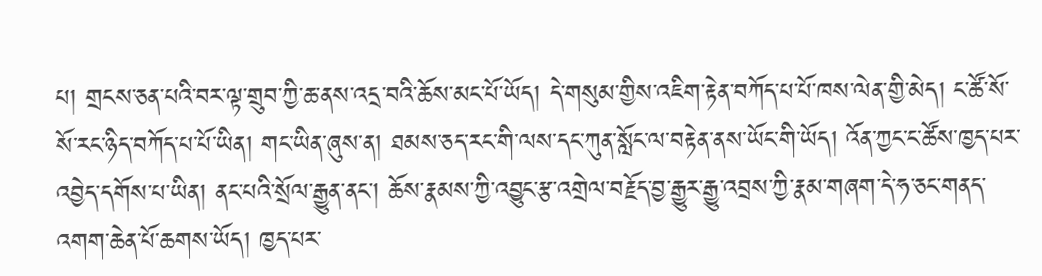པ། གྲངས་ཅན་པའི་བར་ལྟ་གྲུབ་ཀྱི་ཆ་ནས་འདྲ་བའི་ཆོས་མང་པོ་ཡོད། དེ་གསུམ་གྱིས་འཇིག་རྟེན་བཀོད་པ་པོ་ཁས་ལེན་གྱི་མེད། ང་ཚོ་སོ་སོ་རང་ཉིད་བཀོད་པ་པོ་ཡིན། གང་ཡིན་ཞུས་ན། ཐམས་ཅད་རང་གི་ལས་དང་ཀུན་སློང་ལ་བརྟེན་ནས་ཡོང་གི་ཡོད། འོན་ཀྱང་ང་ཚོས་ཁྱད་པར་འབྱེད་དགོས་པ་ཡིན། ནང་པའི་སྲོལ་རྒྱུན་ནང་། ཆོས་རྣམས་ཀྱི་འབྱུང་རྩ་འགྲེལ་བརྗོད་བྱ་རྒྱུར་རྒྱུ་འབྲས་ཀྱི་རྣམ་གཞག་དེ་ཧ་ཅང་གནད་འགག་ཆེན་པོ་ཆགས་ཡོད། ཁྱད་པར་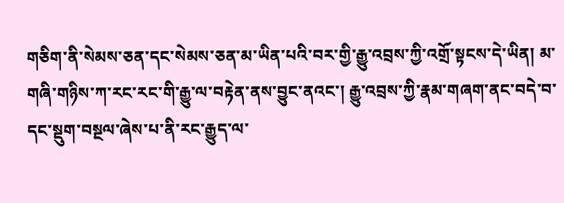གཅིག་ནི་སེམས་ཅན་དང་སེམས་ཅན་མ་ཡིན་པའི་བར་གྱི་རྒྱུ་འབྲས་ཀྱི་འགྲོ་སྟངས་དེ་ཡིན། མ་གཞི་གཉིས་ཀ་རང་རང་གི་རྒྱུ་ལ་བརྟེན་ནས་བྱུང་ནའང་། རྒྱུ་འབྲས་ཀྱི་རྣམ་གཞག་ནང་བདེ་བ་དང་སྡུག་བསྔལ་ཞེས་པ་ནི་རང་རྒྱུད་ལ་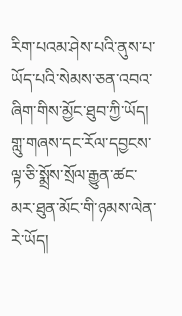རིག་པའམ་ཤེས་པའི་ནུས་པ་ཡོད་པའི་སེམས་ཅན་འབའ་ཞིག་གིས་མྱོང་ཐུབ་ཀྱི་ཡོད།
གླུ་གཞས་དང་རོལ་དབྱངས་ལྟ་ཅི་སྨྲོས་སྲོལ་རྒྱུན་ཚང་མར་ཐུན་མོང་གི་ཉམས་ལེན་རེ་ཡོད།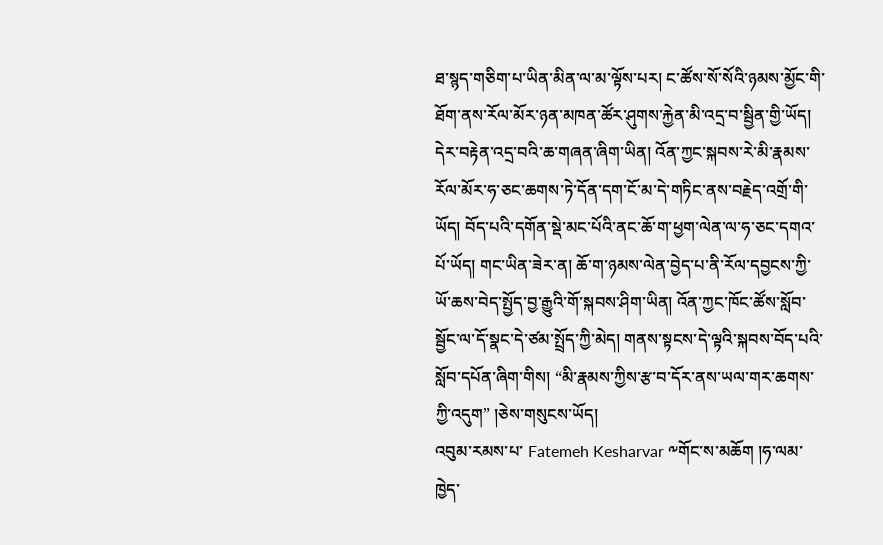ཐ་སྙད་གཅིག་པ་ཡིན་མིན་ལ་མ་ལྟོས་པར། ང་ཚོས་སོ་སོའི་ཉམས་མྱོང་གི་ཐོག་ནས་རོལ་མོར་ཉན་མཁན་ཚོར་ཤུགས་རྐྱེན་མི་འདྲ་བ་སྦྱིན་གྱི་ཡོད། དེར་བརྟེན་འདྲ་བའི་ཆ་གཞན་ཞིག་ཡིན། འོན་ཀྱང་སྐབས་རེ་མི་རྣམས་རོལ་མོར་ཧ་ཅང་ཆགས་ཏེ་དོན་དག་ངོ་མ་དེ་གཏིང་ནས་བརྗེད་འགྲོ་གི་ཡོད། བོད་པའི་དགོན་སྡེ་མང་པོའི་ནང་ཆོ་ག་ཕྱག་ལེན་ལ་ཧ་ཅང་དགའ་པོ་ཡོད། གང་ཡིན་ཟེར་ན། ཆོ་ག་ཉམས་ལེན་བྱེད་པ་ནི་རོལ་དབྱངས་ཀྱི་ཡོ་ཆས་བེད་སྤྱོད་བྱ་རྒྱུའི་གོ་སྐབས་ཤིག་ཡིན། འོན་ཀྱང་ཁོང་ཚོས་སློབ་སྦྱོང་ལ་དོ་སྣང་དེ་ཙམ་སྤྲོད་ཀྱི་མེད། གནས་སྟངས་དེ་ལྟའི་སྐབས་བོད་པའི་སློབ་དཔོན་ཞིག་གིས། “མི་རྣམས་ཀྱིས་རྩ་བ་དོར་ནས་ཡལ་གར་ཆགས་ཀྱི་འདུག” །ཅེས་གསུངས་ཡོད།
འབུམ་རམས་པ་ Fatemeh Kesharvar ༸གོང་ས་མཆོག །ཧ་ལམ་ཁྱེད་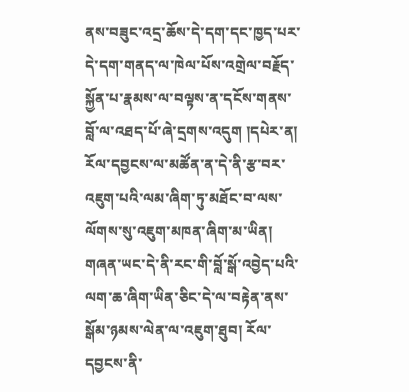ནས་བཟུང་འདྲ་ཆོས་དེ་དག་དང་ཁྱད་པར་དེ་དག་གནད་ལ་ཁེལ་པོས་འགྲེལ་བརྗོད་སྐྱོན་པ་རྣམས་ལ་བལྟས་ན་དངོས་གནས་བློ་ལ་འཐད་པོ་ཞེ་དྲགས་འདུག །དཔེར་ན། རོལ་དབྱངས་ལ་མཚོན་ན་དེ་ནི་རྩ་བར་འཇུག་པའི་ལམ་ཞིག་ཏུ་མཐོང་བ་ལས་ལོགས་སུ་འཇུག་མཁན་ཞིག་མ་ཡིན། གཞན་ཡང་དེ་ནི་རང་གི་བློ་སྒོ་འབྱེད་པའི་ལག་ཆ་ཞིག་ཡིན་ཅིང་དེ་ལ་བརྟེན་ནས་སྒོམ་ཉམས་ལེན་ལ་འཇུག་ཐུབ། རོལ་དབྱངས་ནི་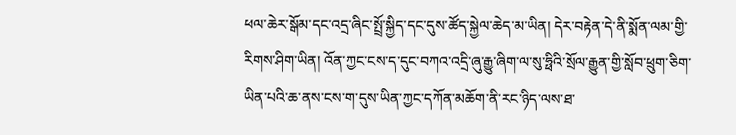ཕལ་ཆེར་སྒོམ་དང་འདྲ་ཞིང་སྤྲོ་སྐྱིད་དང་དུས་ཚོད་སྐྱེལ་ཆེད་མ་ཡིན། དེར་བརྟེན་དེ་ནི་སྨོན་ལམ་གྱི་རིགས་ཤིག་ཡིན། འོན་ཀྱང་ངས་ད་དུང་བཀའ་འདྲི་ཞུ་རྒྱུ་ཞིག་ལ་སུ་ཧྥིའི་སྲོལ་རྒྱུན་གྱི་སློབ་ཕྲུག་ཅིག་ཡིན་པའི་ཆ་ནས་ངས་ག་དུས་ཡིན་ཀྱང་དཀོན་མཆོག་ནི་རང་ཉིད་ལས་ཐ་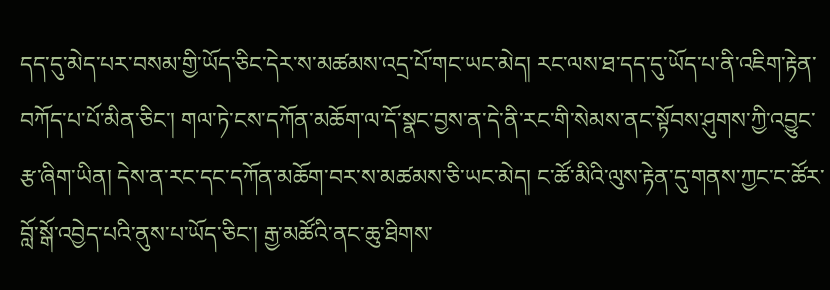དད་དུ་མེད་པར་བསམ་གྱི་ཡོད་ཅིང་དེར་ས་མཚམས་འདྲ་པོ་གང་ཡང་མེད། རང་ལས་ཐ་དད་དུ་ཡོད་པ་ནི་འཇིག་རྟེན་བཀོད་པ་པོ་མིན་ཅིང་། གལ་ཏེ་ངས་དཀོན་མཆོག་ལ་དོ་སྣང་བྱས་ན་དེ་ནི་རང་གི་སེམས་ནང་སྟོབས་ཤུགས་ཀྱི་འབྱུང་རྩ་ཞིག་ཡིན། དེས་ན་རང་དང་དཀོན་མཆོག་བར་ས་མཚམས་ཅི་ཡང་མེད། ང་ཚོ་མིའི་ལུས་རྟེན་དུ་གནས་ཀྱང་ང་ཚོར་བློ་སྒོ་འབྱེད་པའི་ནུས་པ་ཡོད་ཅིང་། རྒྱ་མཚོའི་ནང་ཆུ་ཐིགས་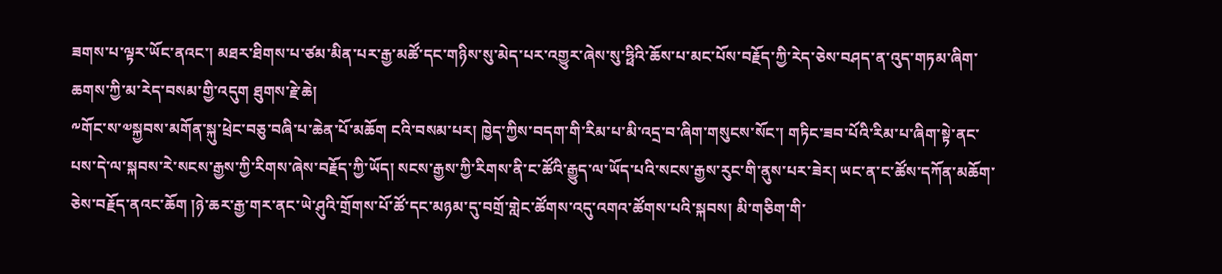ཟགས་པ་ལྟར་ཡོང་ནའང་། མཐར་ཐིགས་པ་ཙམ་མིན་པར་རྒྱ་མཚོ་དང་གཉིས་སུ་མེད་པར་འགྱུར་ཞེས་སུ་ཧྥིའི་ཆོས་པ་མང་པོས་བརྗོད་ཀྱི་རེད་ཅེས་བཤད་ན་འུད་གཏམ་ཞིག་ཆགས་ཀྱི་མ་རེད་བསམ་གྱི་འདུག ཐུགས་རྗེ་ཆེ།
༸གོང་ས་༧སྐྱབས་མགོན་སྐུ་ཕྲེང་བཅུ་བཞི་པ་ཆེན་པོ་མཆོག ངའི་བསམ་པར། ཁྱེད་ཀྱིས་བདག་གི་རིམ་པ་མི་འདྲ་བ་ཞིག་གསུངས་སོང་། གཏིང་ཟབ་པོའི་རིམ་པ་ཞིག་སྟེ་ནང་པས་དེ་ལ་སྐབས་རེ་སངས་རྒྱས་ཀྱི་རིགས་ཞེས་བརྗོད་ཀྱི་ཡོད། སངས་རྒྱས་ཀྱི་རིགས་ནི་ང་ཚོའི་རྒྱུད་ལ་ཡོད་པའི་སངས་རྒྱས་རུང་གི་ནུས་པར་ཟེར། ཡང་ན་ང་ཚོས་དཀོན་མཆོག་ཅེས་བརྗོད་ནའང་ཆོག །ཉེ་ཆར་རྒྱ་གར་ནང་ཡེ་ཤུའི་གྲོགས་པོ་ཚོ་དང་མཉམ་དུ་བགྲོ་གླེང་ཚོགས་འདུ་འགའ་ཚོགས་པའི་སྐབས། མི་གཅིག་གི་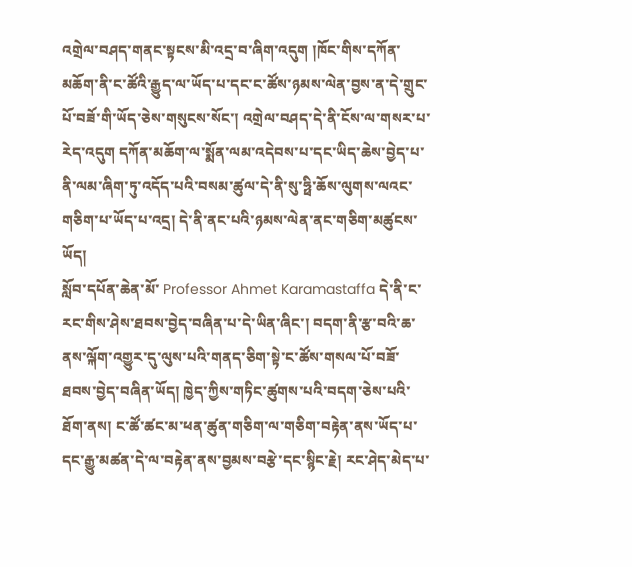འགྲེལ་བཤད་གནང་སྟངས་མི་འདྲ་བ་ཞིག་འདུག །ཁོང་གིས་དཀོན་མཆོག་ནི་ང་ཚོའི་རྒྱུད་ལ་ཡོད་པ་དང་ང་ཚོས་ཉམས་ལེན་བྱས་ན་དེ་གྲུང་པོ་བཟོ་གི་ཡོད་ཅེས་གསུངས་སོང་། འགྲེལ་བཤད་དེ་ནི་ངོས་ལ་གསར་པ་རེད་འདུག དཀོན་མཆོག་ལ་སྨོན་ལམ་འདེབས་པ་དང་ཡིད་ཆེས་བྱེད་པ་ནི་ལམ་ཞིག་ཏུ་འདོད་པའི་བསམ་ཚུལ་དེ་ནི་སུ་ཧྥི་ཆོས་ལུགས་ལའང་གཅིག་པ་ཡོད་པ་འདྲ། དེ་ནི་ནང་པའི་ཉམས་ལེན་ནང་གཅིག་མཚུངས་ཡོད།
སློབ་དཔོན་ཆེན་མོ་ Professor Ahmet Karamastaffa དེ་ནི་ང་རང་གིས་ཤེས་ཐབས་བྱེད་བཞིན་པ་དེ་ཡིན་ཞིང་། བདག་ནི་རྩ་བའི་ཆ་ནས་ལྐོག་འགྱུར་དུ་ལུས་པའི་གནད་ཅིག་སྟེ་ང་ཚོས་གསལ་པོ་བཟོ་ཐབས་བྱེད་བཞིན་ཡོད། ཁྱེད་ཀྱིས་གཏིང་ཚུགས་པའི་བདག་ཅེས་པའི་ཐོག་ནས། ང་ཚོ་ཚང་མ་ཕན་ཚུན་གཅིག་ལ་གཅིག་བརྟེན་ནས་ཡོད་པ་དང་རྒྱུ་མཚན་དེ་ལ་བརྟེན་ནས་བྱམས་བརྩེ་དང་སྙིང་རྗེ། རང་ཤེད་མེད་པ་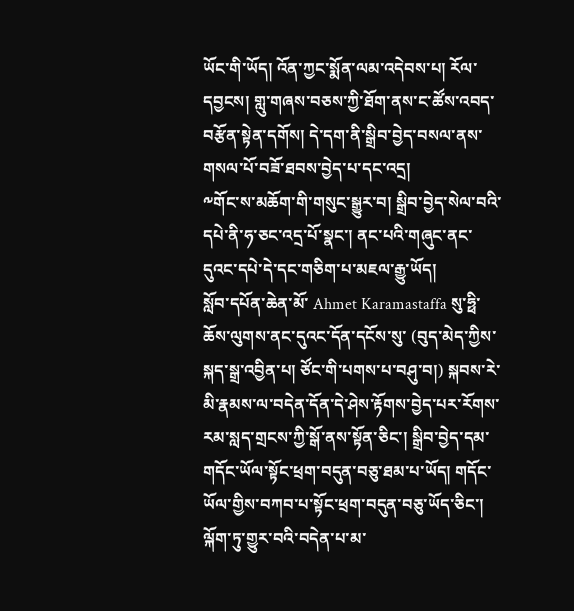ཡོང་གི་ཡོད། འོན་ཀྱང་སྨོན་ལམ་འདེབས་པ། རོལ་དབྱངས། གླུ་གཞས་བཅས་ཀྱི་ཐོག་ནས་ང་ཚོས་འབད་བརྩོན་སྟེན་དགོས། དེ་དག་ནི་སྒྲིབ་བྱེད་བསལ་ནས་གསལ་པོ་བཟོ་ཐབས་བྱེད་པ་དང་འདྲ།
༸གོང་ས་མཆོག་གི་གསུང་སྒྱུར་བ། སྒྲིབ་བྱེད་སེལ་བའི་དཔེ་ནི་ཧ་ཅང་འདྲ་པོ་སྣང་། ནང་པའི་གཞུང་ནང་དུའང་དཔེ་དེ་དང་གཅིག་པ་མཇལ་རྒྱུ་ཡོད།
སློབ་དཔོན་ཆེན་མོ་ Ahmet Karamastaffa སུ་ཧྥི་ཆོས་ལུགས་ནང་དུའང་དོན་དངོས་སུ་ (བུད་མེད་ཀྱིས་སྐད་སྒྲ་འབྱིན་པ། ཙོང་གི་པགས་པ་བཤུ་བ།) སྐབས་རེ་མི་རྣམས་ལ་བདེན་དོན་དེ་ཤེས་རྟོགས་བྱེད་པར་རོགས་རམ་སླད་གྲངས་ཀྱི་སྒོ་ནས་སྟོན་ཅིང་། སྒྲིབ་བྱེད་དམ་གདོང་ཡོལ་སྟོང་ཕྲག་བདུན་བཅུ་ཐམ་པ་ཡོད། གདོང་ཡོལ་གྱིས་བཀབ་པ་སྟོང་ཕྲག་བདུན་བཅུ་ཡོད་ཅིང་། ལྐོག་ཏུ་གྱུར་བའི་བདེན་པ་མ་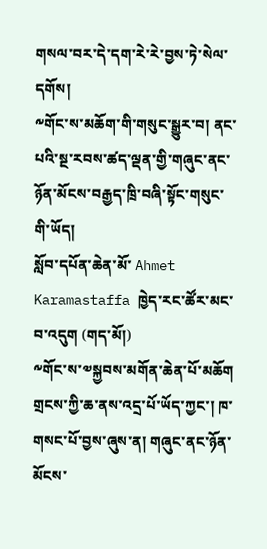གསལ་བར་དེ་དག་རེ་རེ་བྱས་ཏེ་སེལ་དགོས།
༸གོང་ས་མཆོག་གི་གསུང་སྒྱུར་བ། ནང་པའི་སྔ་རབས་ཚད་ལྡན་གྱི་གཞུང་ནང་ཉོན་མོངས་བརྒྱད་ཁྲི་བཞི་སྟོང་གསུང་གི་ཡོད།
སློབ་དཔོན་ཆེན་མོ་ Ahmet Karamastaffa ཁྱེད་རང་ཚོར་མང་བ་འདུག (གད་མོ།)
༸གོང་ས་༧སྐྱབས་མགོན་ཆེན་པོ་མཆོག གྲངས་ཀྱི་ཆ་ནས་འདྲ་པོ་ཡོད་ཀྱང་། ཁ་གསང་པོ་བྱས་ཞུས་ན། གཞུང་ནང་ཉོན་མོངས་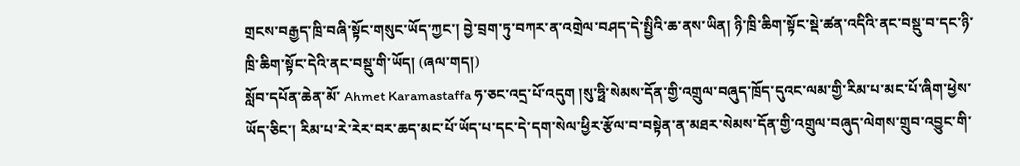གྲངས་བརྒྱད་ཁྲི་བཞི་སྟོང་གསུང་ཡོད་ཀྱང་། བྱེ་བྲག་ཏུ་བཀར་ན་འགྲེལ་བཤད་དེ་སྤྱིའི་ཆ་ནས་ཡིན། ཉི་ཁྲི་ཆིག་སྟོང་སྡེ་ཚན་འདིའི་ནང་བསྡུ་བ་དང་ཉི་ཁྲི་ཆིག་སྟོང་དེའི་ནང་བསྡུ་གི་ཡོད། (ཞལ་གད།)
སློབ་དཔོན་ཆེན་མོ་ Ahmet Karamastaffa ཧ་ཅང་འདྲ་པོ་འདུག །སུ་ཧྥི་སེམས་དོན་གྱི་འགྲུལ་བཞུད་ཁྲོད་དུའང་ལམ་གྱི་རིམ་པ་མང་པོ་ཞིག་ཕྱེས་ཡོད་ཅིང་། རིམ་པ་རེ་རེར་བར་ཆད་མང་པོ་ཡོད་པ་དང་དེ་དག་སེལ་ཕྱིར་རྩོལ་བ་བསྟེན་ན་མཐར་སེམས་དོན་གྱི་འགྲུལ་བཞུད་ལེགས་གྲུབ་འབྱུང་གི་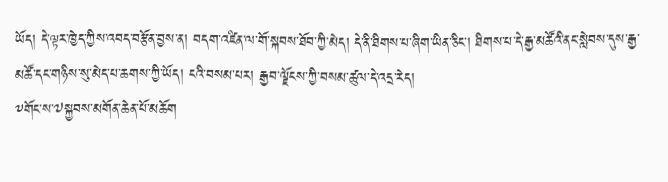ཡོད། དེ་ལྟར་ཁྱེད་ཀྱིས་འབད་བརྩོན་བྱས་ན། བདག་འཛིན་ལ་གོ་སྐབས་ཐོབ་ཀྱི་མེད། དེ་ནི་ཐིགས་པ་ཞིག་ཡིན་ཅིང་། ཐིགས་པ་དེ་རྒྱ་མཚོའི་ནང་སླེབས་དུས་རྒྱ་མཚོ་དང་གཉིས་སུ་མེད་པ་ཆགས་ཀྱི་ཡོད། ངའི་བསམ་པར། རྒྱབ་ལྗོངས་ཀྱི་བསམ་ཚུལ་དེ་འདྲ་རེད།
༸གོང་ས་༧སྐྱབས་མགོན་ཆེན་པོ་མཆོག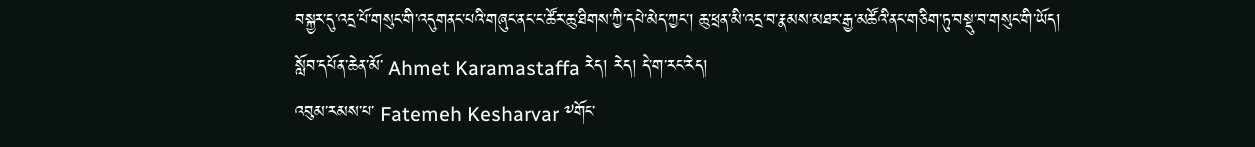བསྐྱར་དུ་འདྲ་པོ་གསུང་གི་འདུགནང་པའི་གཞུང་ནང་ང་ཚོར་ཆུ་ཐིགས་ཀྱི་དཔེ་མེད་ཀྱང་། ཆུ་ཕྲན་མི་འདྲ་བ་རྣམས་མཐར་རྒྱ་མཚོའི་ནང་གཅིག་ཏུ་བསྡུ་བ་གསུང་གི་ཡོད།
སློབ་དཔོན་ཆེན་མོ་ Ahmet Karamastaffa རེད། རེད། དེ་ག་རང་རེད།
འབུམ་རམས་པ་ Fatemeh Kesharvar ༸གོང་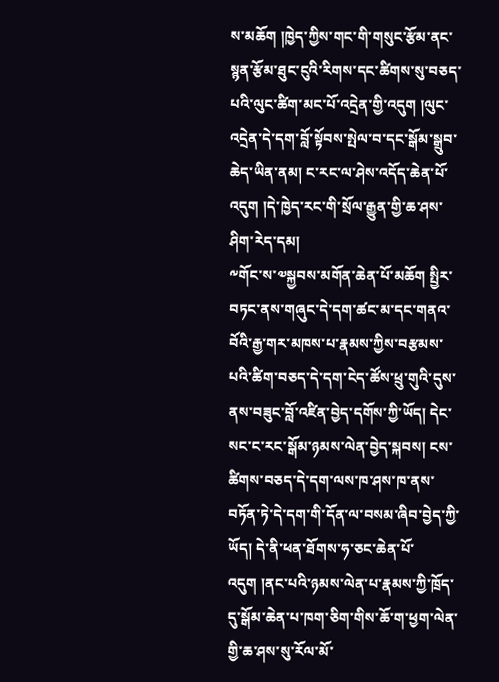ས་མཆོག །ཁྱེད་ཀྱིས་གང་གི་གསུང་རྩོམ་ནང་སྙན་རྩོམ་ཐུང་ངུའི་རིགས་དང་ཚིགས་སུ་བཅད་པའི་ལུང་ཚིག་མང་པོ་འདྲེན་གྱི་འདུག །ལུང་འདྲེན་དེ་དག་བློ་སྟོབས་སྤེལ་བ་དང་སྒོམ་སྒྲུབ་ཆེད་ཡིན་ནམ། ང་རང་ལ་ཤེས་འདོད་ཆེན་པོ་འདུག །དེ་ཁྱེད་རང་གི་སྲོལ་རྒྱུན་གྱི་ཆ་ཤས་ཤིག་རེད་དམ།
༸གོང་ས་༧སྐྱབས་མགོན་ཆེན་པོ་མཆོག སྤྱིར་བཏང་ནས་གཞུང་དེ་དག་ཚང་མ་དང་གནའ་བོའི་རྒྱ་གར་མཁས་པ་རྣམས་ཀྱིས་བརྩམས་པའི་ཚིག་བཅད་དེ་དག་ངེད་ཚོས་ཕྲུ་གུའི་དུས་ནས་བཟུང་བློ་འཛིན་བྱེད་དགོས་ཀྱི་ཡོད། དེང་སང་ང་རང་སྒོམ་ཉམས་ལེན་བྱེད་སྐབས། ངས་ཚིགས་བཅད་དེ་དག་ལས་ཁ་ཤས་ཁ་ནས་བཏོན་ཏེ་དེ་དག་གི་དོན་ལ་བསམ་ཞིབ་བྱེད་ཀྱི་ཡོད། དེ་ནི་ཕན་ཐོགས་ཧ་ཅང་ཆེན་པོ་འདུག །ནང་པའི་ཉམས་ལེན་པ་རྣམས་ཀྱི་ཁྲོད་དུ་སྒོམ་ཆེན་པ་ཁག་ཅིག་གིས་ཆོ་ག་ཕྱག་ལེན་གྱི་ཆ་ཤས་སུ་རོལ་མོ་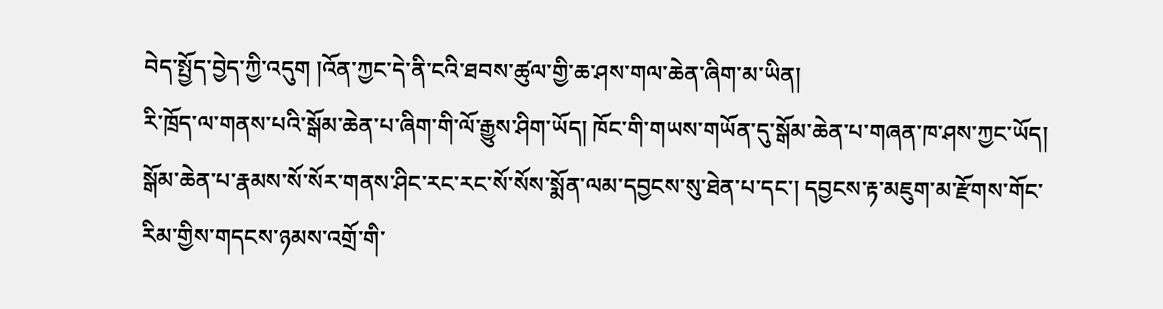བེད་སྤྱོད་བྱེད་ཀྱི་འདུག །འོན་ཀྱང་དེ་ནི་ངའི་ཐབས་ཚུལ་གྱི་ཆ་ཤས་གལ་ཆེན་ཞིག་མ་ཡིན།
རི་ཁྲོད་ལ་གནས་པའི་སྒོམ་ཆེན་པ་ཞིག་གི་ལོ་རྒྱུས་ཤིག་ཡོད། ཁོང་གི་གཡས་གཡོན་དུ་སྒོམ་ཆེན་པ་གཞན་ཁ་ཤས་ཀྱང་ཡོད། སྒོམ་ཆེན་པ་རྣམས་སོ་སོར་གནས་ཤིང་རང་རང་སོ་སོས་སྨོན་ལམ་དབྱངས་སུ་ཐེན་པ་དང་། དབྱངས་རྟ་མཇུག་མ་རྫོགས་གོང་རིམ་གྱིས་གདངས་ཉམས་འགྲོ་གི་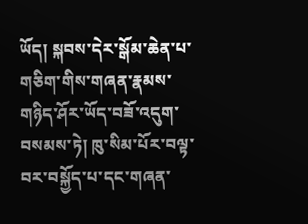ཡོད། སྐབས་དེར་སྒོམ་ཆེན་པ་གཅིག་གིས་གཞན་རྣམས་གཉིད་ཤོར་ཡོད་བཟོ་འདུག་བསམས་ཏེ། ཁུ་སིམ་པོར་བལྟ་བར་བསྐྱོད་པ་དང་གཞན་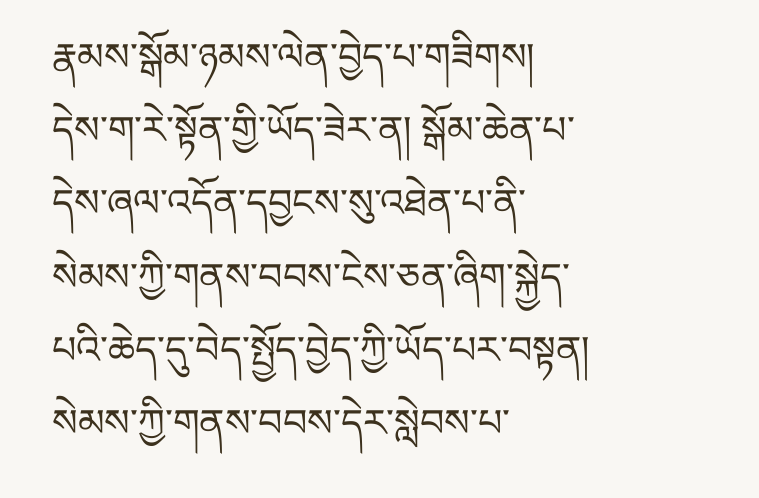རྣམས་སྒོམ་ཉམས་ལེན་བྱེད་པ་གཟིགས། དེས་ག་རེ་སྟོན་གྱི་ཡོད་ཟེར་ན། སྒོམ་ཆེན་པ་དེས་ཞལ་འདོན་དབྱངས་སུ་འཐེན་པ་ནི་སེམས་ཀྱི་གནས་བབས་ངེས་ཅན་ཞིག་སྐྱེད་པའི་ཆེད་དུ་བེད་སྤྱོད་བྱེད་ཀྱི་ཡོད་པར་བསྟན། སེམས་ཀྱི་གནས་བབས་དེར་སླེབས་པ་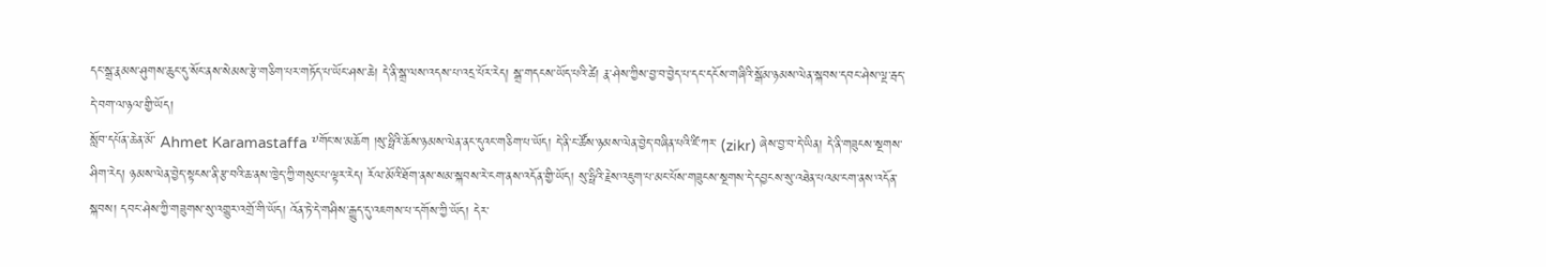དང་སྒྲ་རྣམས་ཤུགས་ཆུང་དུ་སོང་ནས་སེམས་རྩེ་གཅིག་པར་གཏོད་པ་ཡོང་ཤས་ཆེ། དེ་ནི་སྒྲ་ལས་འདས་པ་འདྲ་པོར་རེད། སྒྲ་གདངས་ཡོད་པའི་ཚེ། རྣ་ཤེས་ཀྱིས་བྱ་བ་བྱེད་པ་དང་དངོས་གཞིའི་སྒོམ་ཉམས་ལེན་སྐབས་དབང་ཤེས་ལྔ་རྦད་དེ་བག་ལ་ཉལ་གྱི་ཡོད།
སློབ་དཔོན་ཆེན་མོ་ Ahmet Karamastaffa ༸གོང་ས་མཆོག །སུ་ཧྥིའི་ཆོས་ཉམས་ལེན་ནང་དུའང་གཅིག་པ་ཡོད། དེ་ནི་ང་ཚོས་ཉམས་ལེན་བྱེད་བཞིན་པའི་ཛི་ཀར་ (zikr) ཞེས་བྱ་བ་དེ་ཡིན། དེ་ནི་གཟུངས་སྔགས་ཤིག་རེད། ཉམས་ལེན་བྱེད་སྟངས་ནི་རྩ་བའི་ཆ་ནས་ཁྱེད་ཀྱི་གསུང་པ་ལྟར་རེད། རོལ་མོའི་ཐོག་ནས་སམ་སྐབས་རེ་ངག་ནས་འདོན་གྱི་ཡོད། སུ་ཧྥིའི་རྗེས་འཇུག་པ་མང་པོས་གཟུངས་སྔགས་དེ་དབྱངས་སུ་འཐེན་པའམ་ངག་ནས་འདོན་སྐབས། དབང་ཤེས་ཀྱི་གཟུགས་སུ་འགྱུར་འགྲོ་གི་ཡོད། འོན་ཏེ་དེ་གཤིས་རྒྱུད་དུ་འཇགས་པ་དགོས་ཀྱི་ཡོད། དེར་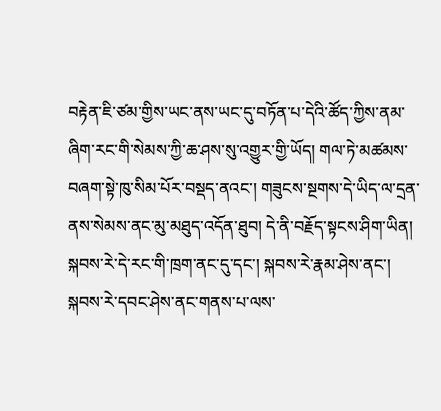བརྟེན་ཇི་ཙམ་གྱིས་ཡང་ནས་ཡང་དུ་བཏོན་པ་དེའི་ཚོད་ཀྱིས་ནམ་ཞིག་རང་གི་སེམས་ཀྱི་ཆ་ཤས་སུ་འགྱུར་གྱི་ཡོད། གལ་ཏེ་མཚམས་བཞག་སྟེ་ཁུ་སིམ་པོར་བསྡད་ནའང་། གཟུངས་སྔགས་དེ་ཡིད་ལ་དྲན་ནས་སེམས་ནང་མུ་མཐུད་འདོན་ཐུབ། དེ་ནི་བརྗོད་སྟངས་ཤིག་ཡིན། སྐབས་རེ་དེ་རང་གི་ཁྲག་ནང་དུ་དང་། སྐབས་རེ་རྣམ་ཤེས་ནང་། སྐབས་རེ་དབང་ཤེས་ནང་གནས་པ་ལས་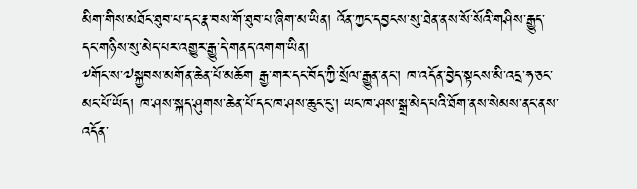མིག་གིས་མཐོང་ཐུབ་པ་དང་རྣ་བས་གོ་ཐུབ་པ་ཞིག་མ་ཡིན། འོན་ཀྱང་དབྱངས་སུ་ཐེན་ནས་སོ་སོའི་གཤིས་རྒྱུད་དང་གཉིས་སུ་མེད་པར་འགྱུར་རྒྱུ་དེ་གནད་འགག་ཡིན།
༸གོང་ས་༧སྐྱབས་མགོན་ཆེན་པོ་མཆོག རྒྱ་གར་དང་བོད་ཀྱི་སྲོལ་རྒྱུན་ནང་། ཁ་འདོན་བྱེད་སྟངས་མི་འདྲ་ཧ་ཅང་མང་པོ་ཡོད། ཁ་ཤས་སྐད་ཤུགས་ཆེན་པོ་དང་ཁ་ཤས་ཆུང་ངུ་། ཡང་ཁ་ཤས་སྒྲ་མེད་པའི་ཐོག་ནས་སེམས་ནང་ནས་འདོན་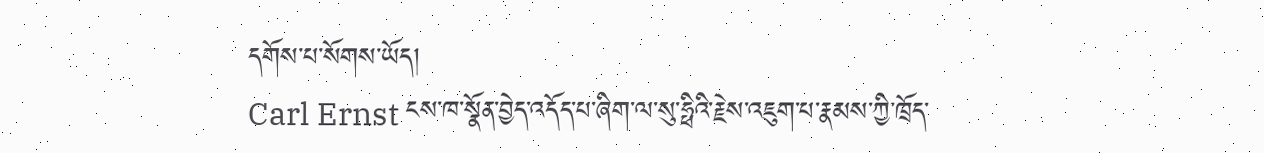དགོས་པ་སོགས་ཡོད།
Carl Ernst ངས་ཁ་སྣོན་བྱེད་འདོད་པ་ཞིག་ལ་སུ་ཧྥིའི་རྗེས་འཇུག་པ་རྣམས་ཀྱི་ཁྲོད་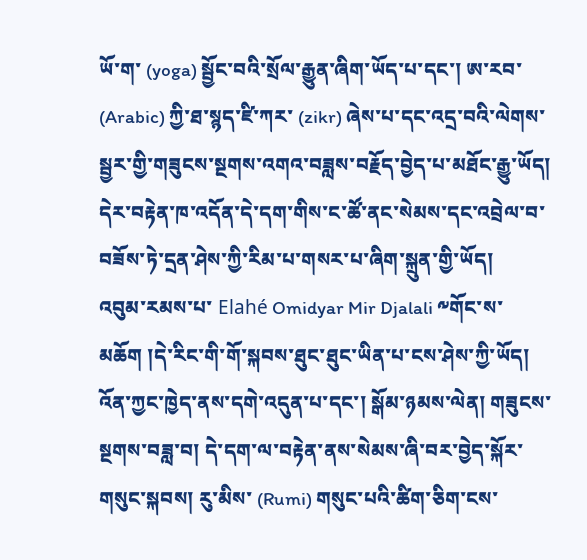ཡོ་ག་ (yoga) སྦྱོང་བའི་སྲོལ་རྒྱུན་ཞིག་ཡོད་པ་དང་། ཨ་རབ་ (Arabic) ཀྱི་ཐ་སྙད་ཛི་ཀར་ (zikr) ཞེས་པ་དང་འདྲ་བའི་ལེགས་སྦྱར་གྱི་གཟུངས་སྔགས་འགའ་བཟླས་བརྗོད་བྱེད་པ་མཐོང་རྒྱུ་ཡོད། དེར་བརྟེན་ཁ་འདོན་དེ་དག་གིས་ང་ཚོ་ནང་སེམས་དང་འབྲེལ་བ་བཟོས་ཏེ་དྲན་ཤེས་ཀྱི་རིམ་པ་གསར་པ་ཞིག་སྐྲུན་གྱི་ཡོད།
འབུམ་རམས་པ་ Elahé Omidyar Mir Djalali ༸གོང་ས་མཆོག །དེ་རིང་གི་གོ་སྐབས་ཐུང་ཐུང་ཡིན་པ་ངས་ཤེས་ཀྱི་ཡོད། འོན་ཀྱང་ཁྱེད་ནས་དགེ་འདུན་པ་དང་། སྒོམ་ཉམས་ལེན། གཟུངས་སྔགས་བཟླ་བ། དེ་དག་ལ་བརྟེན་ནས་སེམས་ཞི་བར་བྱེད་སྐོར་གསུང་སྐབས། རུ་མིས་ (Rumi) གསུང་པའི་ཚིག་ཅིག་ངས་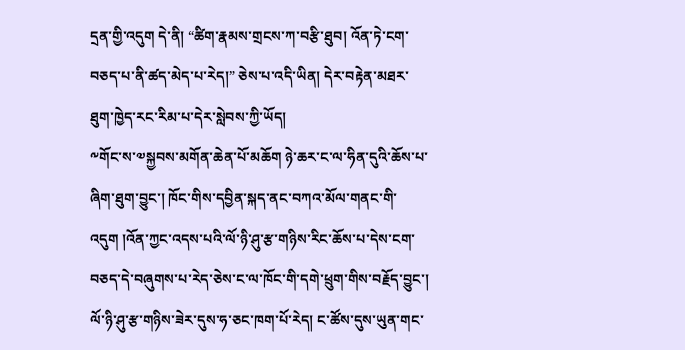དྲན་གྱི་འདུག དེ་ནི། “ཚིག་རྣམས་གྲངས་ཀ་བརྩི་ཐུབ། འོན་ཏེ་ངག་བཅད་པ་ནི་ཚད་མེད་པ་རེད།” ཅེས་པ་འདི་ཡིན། དེར་བརྟེན་མཐར་ཐུག་ཁྱེད་རང་རིམ་པ་དེར་སླེབས་ཀྱི་ཡོད།
༸གོང་ས་༧སྐྱབས་མགོན་ཆེན་པོ་མཆོག ཉེ་ཆར་ང་ལ་ཧིན་དུའི་ཆོས་པ་ཞིག་ཐུག་བྱུང་། ཁོང་གིས་དབྱིན་སྐད་ནང་བཀའ་མོལ་གནང་གི་འདུག །འོན་ཀྱང་འདས་པའི་ལོ་ཉི་ཤུ་རྩ་གཉིས་རིང་ཆོས་པ་དེས་ངག་བཅད་དེ་བཞུགས་པ་རེད་ཅེས་ང་ལ་ཁོང་གི་དགེ་ཕྲུག་གིས་བརྗོད་བྱུང་། ལོ་ཉི་ཤུ་རྩ་གཉིས་ཟེར་དུས་ཧ་ཅང་ཁག་པོ་རེད། ང་ཚོས་དུས་ཡུན་གང་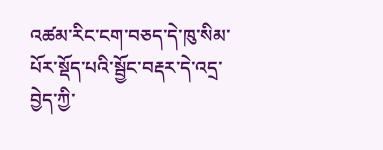འཚམ་རིང་ངག་བཅད་དེ་ཁུ་སིམ་པོར་སྡོད་པའི་སྦྱོང་བརྡར་དེ་འདྲ་བྱེད་ཀྱི་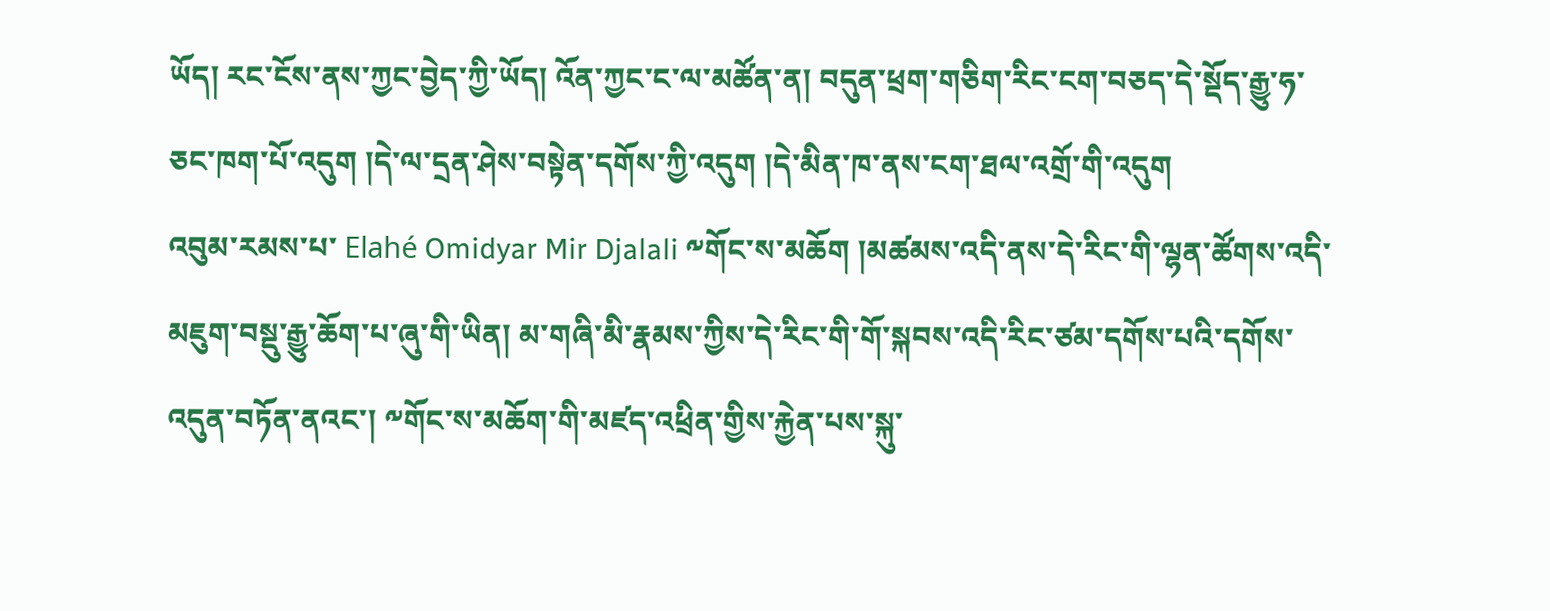ཡོད། རང་ངོས་ནས་ཀྱང་བྱེད་ཀྱི་ཡོད། འོན་ཀྱང་ང་ལ་མཚོན་ན། བདུན་ཕྲག་གཅིག་རིང་ངག་བཅད་དེ་སྡོད་རྒྱུ་ཧ་ཅང་ཁག་པོ་འདུག །དེ་ལ་དྲན་ཤེས་བསྟེན་དགོས་ཀྱི་འདུག །དེ་མིན་ཁ་ནས་ངག་ཐལ་འགྲོ་གི་འདུག
འབུམ་རམས་པ་ Elahé Omidyar Mir Djalali ༸གོང་ས་མཆོག །མཚམས་འདི་ནས་དེ་རིང་གི་ལྷན་ཚོགས་འདི་མཇུག་བསྡུ་རྒྱུ་ཆོག་པ་ཞུ་གི་ཡིན། མ་གཞི་མི་རྣམས་ཀྱིས་དེ་རིང་གི་གོ་སྐབས་འདི་རིང་ཙམ་དགོས་པའི་དགོས་འདུན་བཏོན་ནའང་། ༸གོང་ས་མཆོག་གི་མཛད་འཕྲིན་གྱིས་རྐྱེན་པས་སྐུ་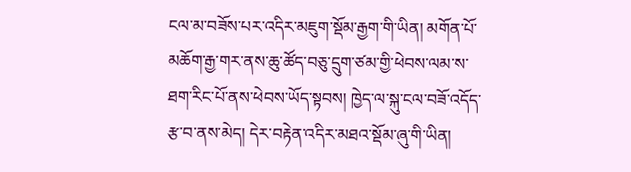ངལ་མ་བཟོས་པར་འདིར་མཇུག་སྡོམ་རྒྱག་གི་ཡིན། མགོན་པོ་མཆོག་རྒྱ་གར་ནས་ཆུ་ཚོད་བཅུ་དྲུག་ཙམ་གྱི་ཕེབས་ལམ་ས་ཐག་རིང་པོ་ནས་ཕེབས་ཡོད་སྟབས། ཁྱེད་ལ་སྐུ་ངལ་བཟོ་འདོད་རྩ་བ་ནས་མེད། དེར་བརྟེན་འདིར་མཐའ་སྡོམ་ཞུ་གི་ཡིན།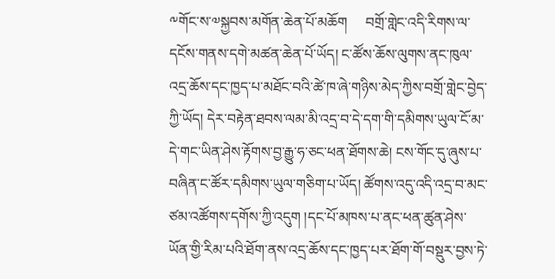༸གོང་ས་༧སྐྱབས་མགོན་ཆེན་པོ་མཆོག     བགྲོ་གླེང་འདི་རིགས་ལ་དངོས་གནས་དགེ་མཚན་ཆེན་པོ་ཡོད། ང་ཚོས་ཆོས་ལུགས་ནང་ཁུལ་འདྲ་ཆོས་དང་ཁྱད་པ་མཐོང་བའི་ཚེ་ཁ་ཞེ་གཉིས་མེད་ཀྱིས་བགྲོ་གླེང་བྱེད་ཀྱི་ཡོད། དེར་བརྟེན་ཐབས་ལམ་མི་འདྲ་བ་དེ་དག་གི་དམིགས་ཡུལ་ངོ་མ་དེ་གང་ཡིན་ཤེས་རྟོགས་བྱ་རྒྱུ་ཧ་ཅང་ཕན་ཐོགས་ཆེ། ངས་གོང་དུ་ཞུས་པ་བཞིན་ང་ཚོར་དམིགས་ཡུལ་གཅིག་པ་ཡོད། ཚོགས་འདུ་འདི་འདྲ་བ་མང་ཙམ་འཚོགས་དགོས་ཀྱི་འདུག །དང་པོ་མཁས་པ་ནང་ཕན་ཚུན་ཤེས་ཡོན་གྱི་རིམ་པའི་ཐོག་ནས་འདྲ་ཆོས་དང་ཁྱད་པར་ཐོག་གོ་བསྡུར་བྱས་ཏེ་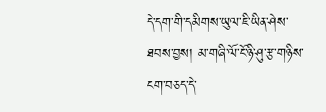དེ་དག་གི་དམིགས་ཡུལ་ཇི་ཡིན་ཤེས་ཐབས་བྱས། མ་གཞི་ལོ་ངོ་ཉི་ཤུ་རྩ་གཉིས་ངག་བཅད་དེ་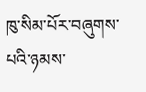ཁུ་སིམ་པོར་བཞུགས་པའི་ཉམས་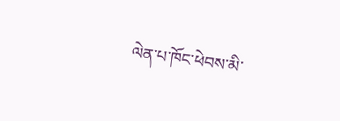ལེན་པ་ཁོང་ཕེབས་མི་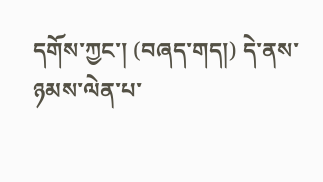དགོས་ཀྱང་། (བཞད་གད།) དེ་ནས་ཉམས་ལེན་པ་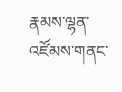རྣམས་ལྷན་འཛོམས་གནང་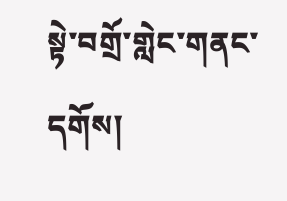སྟེ་བགྲོ་གླེང་གནང་དགོས།